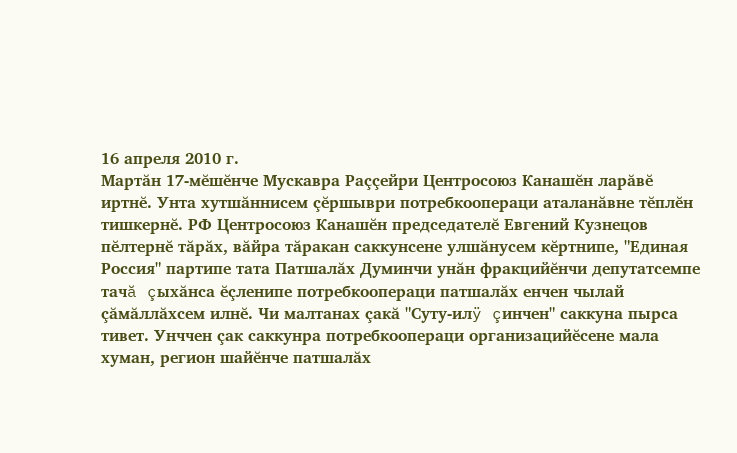16 апреля 2010 г.
Мартăн 17-мĕшĕнче Мускавра Раççейри Центросоюз Канашĕн ларăвĕ иртнĕ. Унта хутшăннисем çĕршыври потребкоопераци аталанăвне тĕплĕн тишкернĕ. РФ Центросоюз Канашĕн председателĕ Евгений Кузнецов пĕлтернĕ тăрăх, вăйра тăракан саккунсене улшăнусем кĕртнипе, "Единая Россия" партипе тата Патшалăх Думинчи унăн фракцийĕнчи депутатсемпе тачă çыхăнса ĕçленипе потребкоопераци патшалăх енчен чылай çăмăллăхсем илнĕ. Чи малтанах çакă "Суту-илÿ çинчен" саккуна пырса тивет. Унччен çак саккунра потребкоопераци организацийĕсене мала хуман, регион шайĕнче патшалăх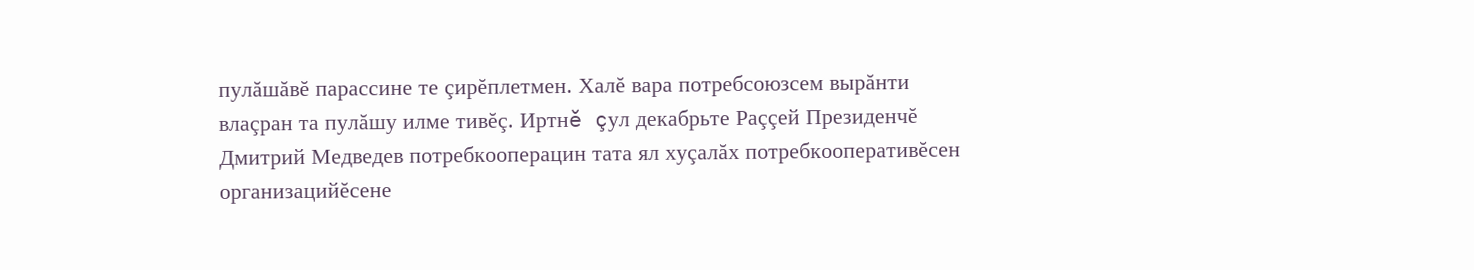пулăшăвĕ парассине те çирĕплетмен. Халĕ вара потребсоюзсем вырăнти влаçран та пулăшу илме тивĕç. Иртнĕ çул декабрьте Раççей Президенчĕ Дмитрий Медведев потребкооперацин тата ял хуçалăх потребкооперативĕсен организацийĕсене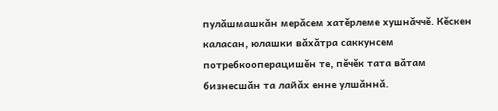пулăшмашкăн мерăсем хатĕрлеме хушнăччĕ. Кĕскен каласан, юлашки вăхăтра саккунсем потребкооперацишĕн те, пĕчĕк тата вăтам бизнесшăн та лайăх енне улшăннă.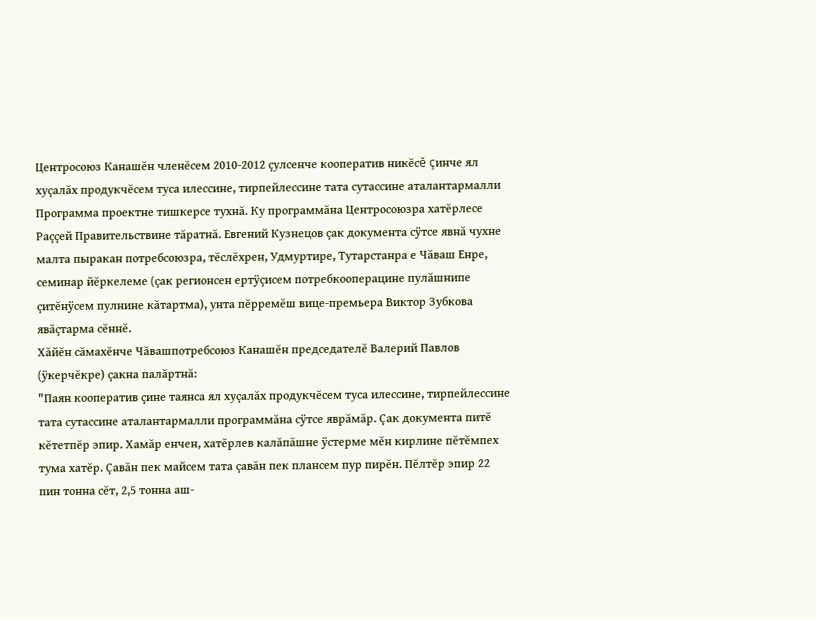Центросоюз Канашĕн членĕсем 2010-2012 çулсенче кооператив никĕсĕ çинче ял хуçалăх продукчĕсем туса илессине, тирпейлессине тата сутассине аталантармалли Программа проектне тишкерсе тухнă. Ку программăна Центросоюзра хатĕрлесе Раççей Правительствине тăратнă. Евгений Кузнецов çак документа сÿтсе явнă чухне малта пыракан потребсоюзра, тĕслĕхрен, Удмуртире, Тутарстанра е Чăваш Енре, семинар йĕркелеме (çак регионсен ертÿçисем потребкооперацине пулăшнипе çитĕнÿсем пулнине кăтартма), унта пĕрремĕш вице-премьера Виктор Зубкова явăçтарма сĕннĕ.
Хăйĕн сăмахĕнче Чăвашпотребсоюз Канашĕн председателĕ Валерий Павлов (ÿкерчĕкре) çакна палăртнă:
"Паян кооператив çине таянса ял хуçалăх продукчĕсем туса илессине, тирпейлессине тата сутассине аталантармалли программăна сÿтсе яврăмăр. Çак документа питĕ кĕтетпĕр эпир. Хамăр енчен, хатĕрлев калăпăшне ÿстерме мĕн кирлине пĕтĕмпех тума хатĕр. Çавăн пек майсем тата çавăн пек плансем пур пирĕн. Пĕлтĕр эпир 22 пин тонна сĕт, 2,5 тонна аш-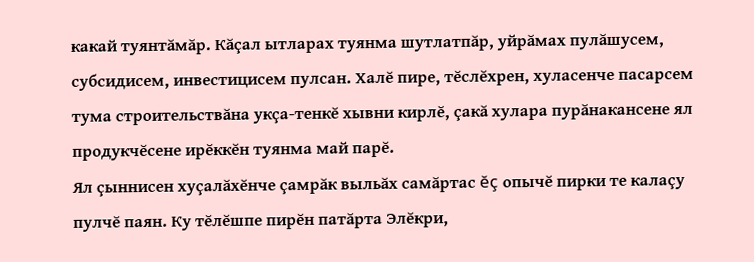какай туянтăмăр. Кăçал ытларах туянма шутлатпăр, уйрăмах пулăшусем, субсидисем, инвестицисем пулсан. Халĕ пире, тĕслĕхрен, хуласенче пасарсем тума строительствăна укçа-тенкĕ хывни кирлĕ, çакă хулара пурăнакансене ял продукчĕсене ирĕккĕн туянма май парĕ.
Ял çыннисен хуçалăхĕнче çамрăк выльăх самăртас ĕç опычĕ пирки те калаçу пулчĕ паян. Ку тĕлĕшпе пирĕн патăрта Элĕкри,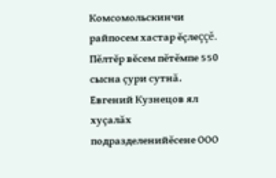Комсомольскинчи райпосем хастар ĕçлеççĕ. Пĕлтĕр вĕсем пĕтĕмпе 550 сысна çури сутнă.
Евгений Кузнецов ял хуçалăх подразделенийĕсене ООО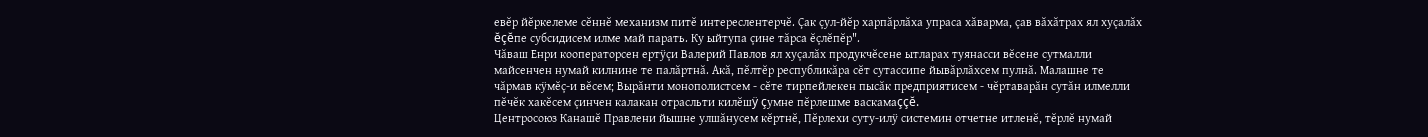евĕр йĕркелеме сĕннĕ механизм питĕ интереслентерчĕ. Çак çул-йĕр харпăрлăха упраса хăварма, çав вăхăтрах ял хуçалăх ĕçĕпе субсидисем илме май парать. Ку ыйтупа çине тăрса ĕçлĕпĕр".
Чăваш Енри кооператорсен ертÿçи Валерий Павлов ял хуçалăх продукчĕсене ытларах туянасси вĕсене сутмалли майсенчен нумай килнине те палăртнă. Акă, пĕлтĕр республикăра сĕт сутассипе йывăрлăхсем пулнă. Малашне те чăрмав кÿмĕç-и вĕсем; Вырăнти монополистсем - сĕте тирпейлекен пысăк предприятисем - чĕртаварăн сутăн илмелли пĕчĕк хакĕсем çинчен калакан отрасльти килĕшÿ çумне пĕрлешме васкамаççĕ.
Центросоюз Канашĕ Правлени йышне улшăнусем кĕртнĕ, Пĕрлехи суту-илÿ системин отчетне итленĕ, тĕрлĕ нумай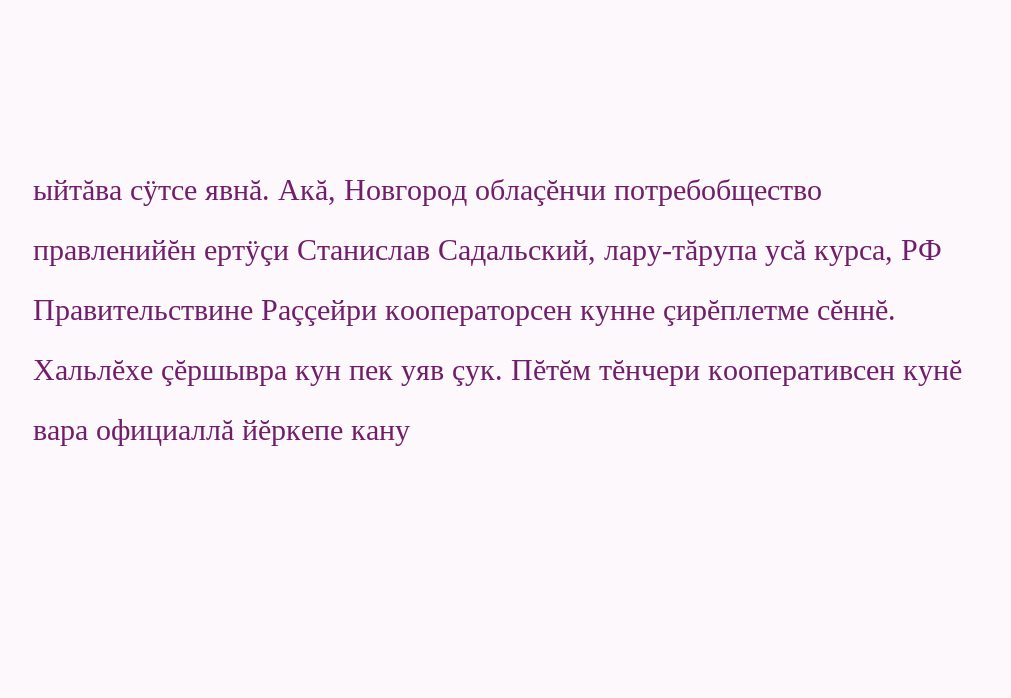ыйтăва сÿтсе явнă. Акă, Новгород облаçĕнчи потребобщество правленийĕн ертÿçи Станислав Садальский, лару-тăрупа усă курса, РФ Правительствине Раççейри кооператорсен кунне çирĕплетме сĕннĕ. Хальлĕхе çĕршывра кун пек уяв çук. Пĕтĕм тĕнчери кооперативсен кунĕ вара официаллă йĕркепе кану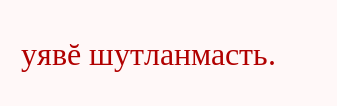уявĕ шутланмасть.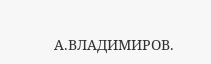А.ВЛАДИМИРОВ.